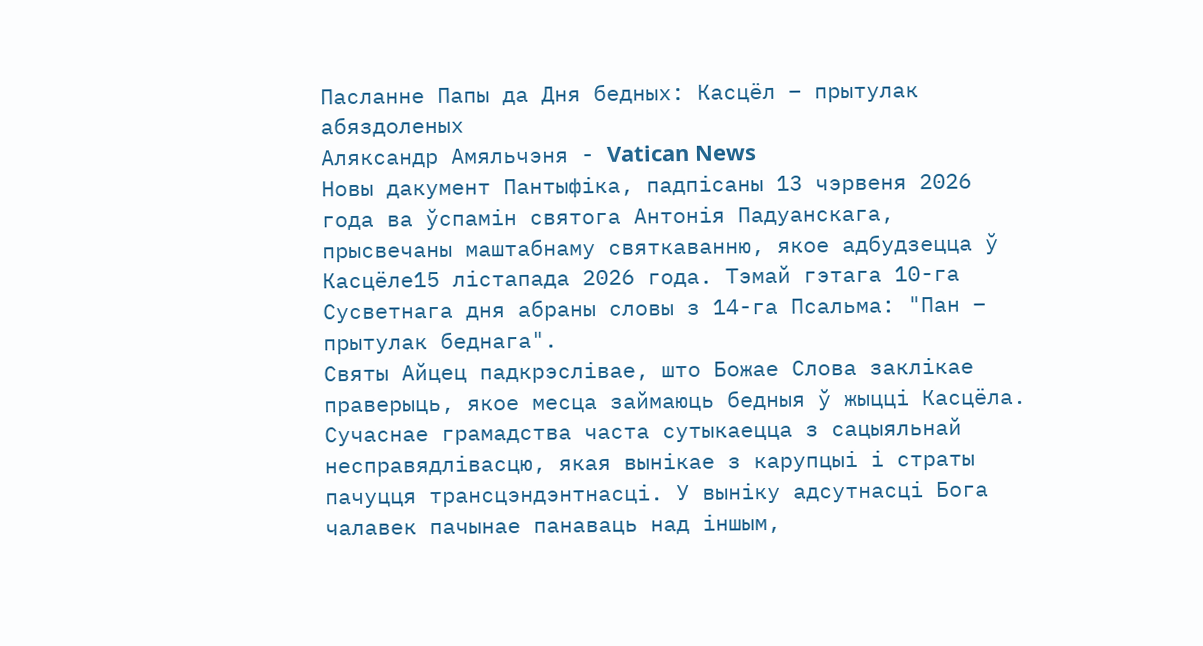Пасланне Папы да Дня бедных: Касцёл – прытулак абяздоленых
Аляксандр Амяльчэня - Vatican News
Новы дакумент Пантыфіка, падпісаны 13 чэрвеня 2026 года ва ўспамін святога Антонія Падуанскага, прысвечаны маштабнаму святкаванню, якое адбудзецца ў Касцёле15 лістапада 2026 года. Тэмай гэтага 10-га Сусветнага дня абраны словы з 14-га Псальма: "Пан – прытулак беднага".
Святы Айцец падкрэслівае, што Божае Слова заклікае праверыць, якое месца займаюць бедныя ў жыцці Касцёла. Сучаснае грамадства часта сутыкаецца з сацыяльнай несправядлівасцю, якая вынікае з карупцыі і страты пачуцця трансцэндэнтнасці. У выніку адсутнасці Бога чалавек пачынае панаваць над іншым,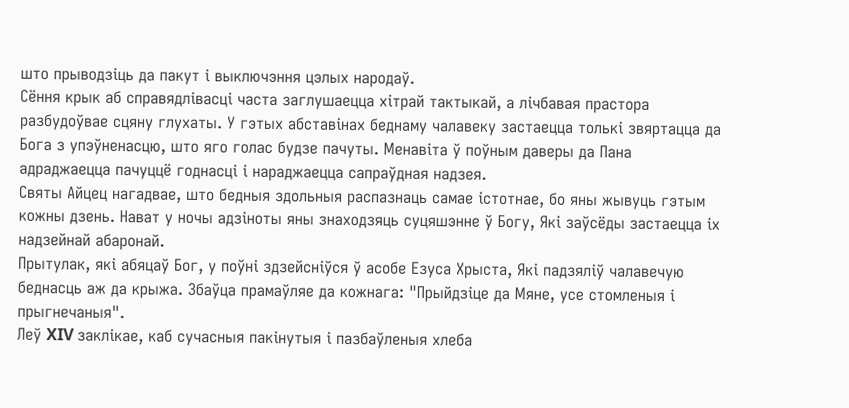што прыводзіць да пакут і выключэння цэлых народаў.
Сёння крык аб справядлівасці часта заглушаецца хітрай тактыкай, а лічбавая прастора разбудоўвае сцяну глухаты. У гэтых абставінах беднаму чалавеку застаецца толькі звяртацца да Бога з упэўненасцю, што яго голас будзе пачуты. Менавіта ў поўным даверы да Пана адраджаецца пачуццё годнасці і нараджаецца сапраўдная надзея.
Святы Айцец нагадвае, што бедныя здольныя распазнаць самае істотнае, бо яны жывуць гэтым кожны дзень. Нават у ночы адзіноты яны знаходзяць суцяшэнне ў Богу, Які заўсёды застаецца іх надзейнай абаронай.
Прытулак, які абяцаў Бог, у поўні здзейсніўся ў асобе Езуса Хрыста, Які падзяліў чалавечую беднасць аж да крыжа. Збаўца прамаўляе да кожнага: "Прыйдзіце да Мяне, усе стомленыя і прыгнечаныя".
Леў XIV заклікае, каб сучасныя пакінутыя і пазбаўленыя хлеба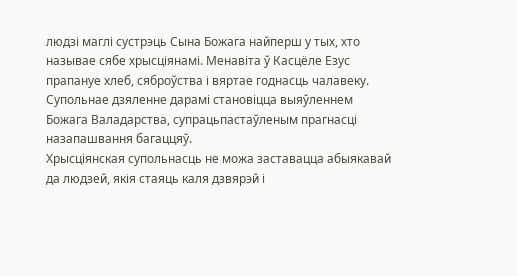людзі маглі сустрэць Сына Божага найперш у тых, хто называе сябе хрысціянамі. Менавіта ў Касцёле Езус прапануе хлеб, сяброўства і вяртае годнасць чалавеку. Супольнае дзяленне дарамі становіцца выяўленнем Божага Валадарства, супрацьпастаўленым прагнасці назапашвання багаццяў.
Хрысціянская супольнасць не можа заставацца абыякавай да людзей, якія стаяць каля дзвярэй і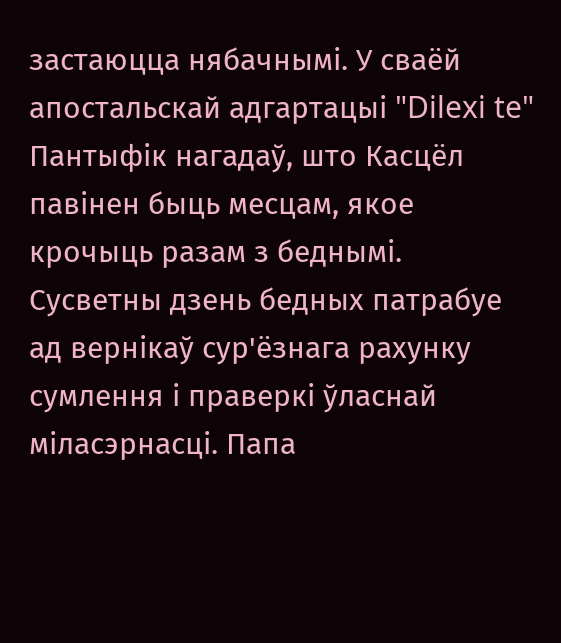застаюцца нябачнымі. У сваёй апостальскай адгартацыі "Dilexi te" Пантыфік нагадаў, што Касцёл павінен быць месцам, якое крочыць разам з беднымі.
Сусветны дзень бедных патрабуе ад вернікаў сур'ёзнага рахунку сумлення і праверкі ўласнай міласэрнасці. Папа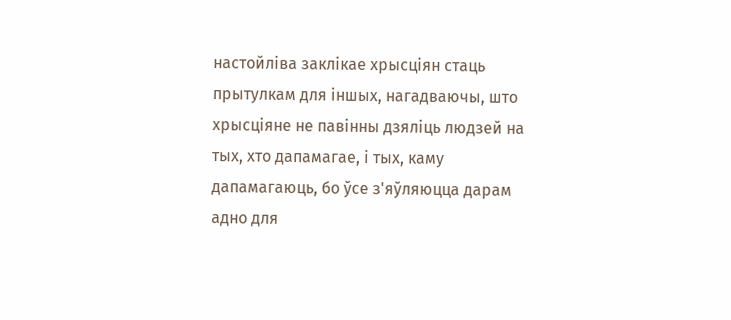настойліва заклікае хрысціян стаць прытулкам для іншых, нагадваючы, што хрысціяне не павінны дзяліць людзей на тых, хто дапамагае, і тых, каму дапамагаюць, бо ўсе з'яўляюцца дарам адно для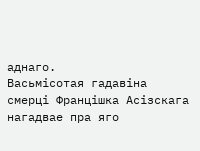аднаго.
Васьмісотая гадавіна смерці Францішка Асізскага нагадвае пра яго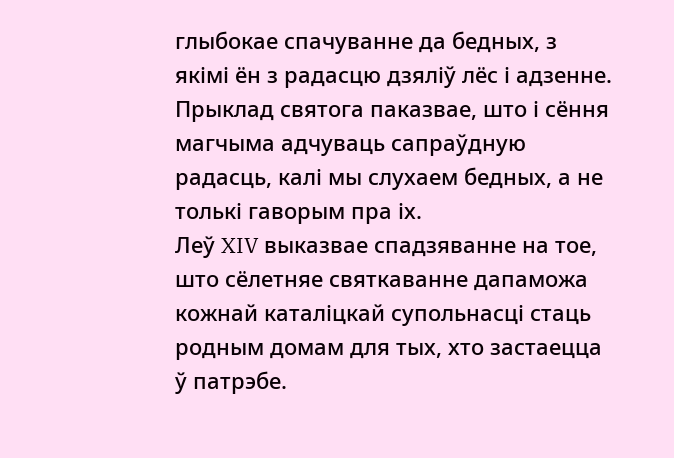глыбокае спачуванне да бедных, з якімі ён з радасцю дзяліў лёс і адзенне. Прыклад святога паказвае, што і сёння магчыма адчуваць сапраўдную радасць, калі мы слухаем бедных, а не толькі гаворым пра іх.
Леў XIV выказвае спадзяванне на тое, што сёлетняе святкаванне дапаможа кожнай каталіцкай супольнасці стаць родным домам для тых, хто застаецца ў патрэбе.